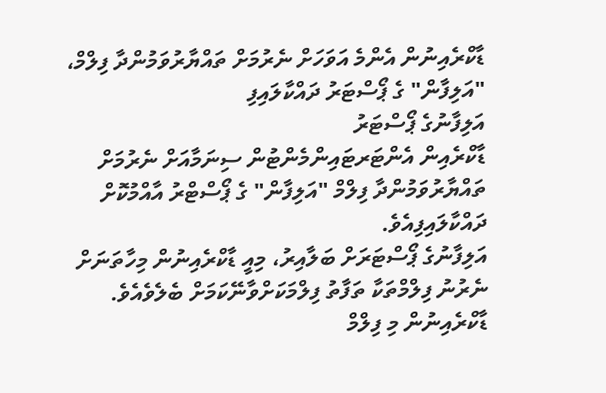ޑާކްރެއިނުން އެންމެ އަވަހަށް ނެރުމަށް ތައްޔާރުވަމުންދާ ފިލްމް، "އަލިފާން" ގެ ޕޯސްޓަރު ދައްކާލައިފި
އަލިފާނުގެ ޕޯސްޓަރު
ޑާކްރެއިން އެންޓަރޓައިންމެންޓުން ސިނަމާއަށް ނެރުމަށް ތައްޔާރުވަމުންދާ ފިލްމް "އަލިފާން" ގެ ޕޯސްޓްރު އާއްމުކޮށް ދައްކާލައިފިއެވެ.
އަލިފާނުގެ ޕޯސްޓަރަށް ބަލާއިރު، މިއީ ޑާކްރެއިނުން މިހާތަނަށް ނެރުނު ފިލްމްތަކާ ތަފާތު ފިލްމަކަށްވާނޭކަމަށް ބެލެވެއެވެ. ޑާކްރެއިނުން މި ފިލްމް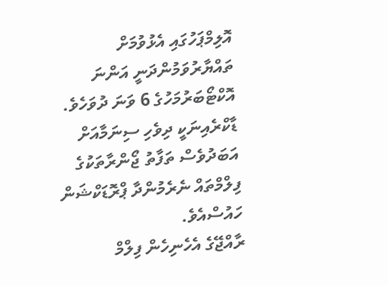އޮލިމްޕަހުގައި އެޅުވުމަށް ތައްޔާރުވަމުންދަނީ އަންނަ އޮކްޓޯބަރުމަހުގެ 6 ވަނަ ދުވަހެވެ. ޑާކްރެއިނަކީ ދިވެހި ސިނަމާއަށް އަބަދުވެސް ތަފާތު ޖޯންރާތަކުގެ ފިލްމްތައް ނެރެމުންދާ ޕްރޮޑަކްޝަން ހައުސްއެވެ.
ރާއްޖޭގެ އެހެނިހެން ފިލްމް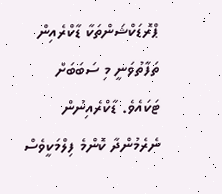ޕްރޮޑަކްޝަންތަކާ ޑާކްރެއިން ތަފާތުވަނީ މި ސަބަބަށް ޓަކައެވެ. ޑާކްރެއިނުން ނެރެމުންދާ ކޮންމެ ފިލްމަކީވެސް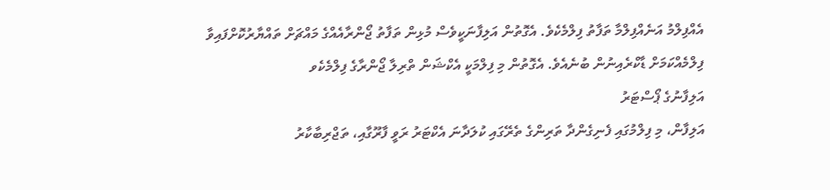އެއްފިލްމު އަނެއްފިލްމާ ތަފާތު ފިލްމެކެވެ. އެގޮތުން އަލިފާނަކީވެސް މުޅިން ތަފާތު ޖޯންރާއެއްގެ މައްޗަށް ތައްޔާރުކޮށްފައިވާ ފިލްމެއްކަމަށް ޑާކްރެއިނުން ބުނެއެވެ. އެގޮތުން މި ފިލްމަކީ އެކްޝަން ތްރިލާ ޖޯންރާގެ ފިލްމެކެވ
އަލިފާނުގެ ޕޯސްޓަރު
އަލިފާން، މި ފިލްމުގައި ފެނިގެންދާ ތަރިންގެ ތެރޭގައި ކުލަދާނަ އެކްޓަރު ރަވީ ފާރޫގާއި، ތަޖްރިބާކާރު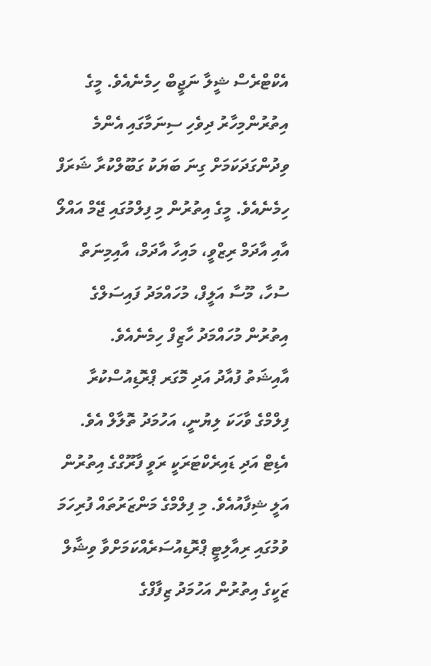އެކްޓްރެސް ޝީލާ ނަޖީބް ހިމެނެއެވެ. މީގެ އިތުރުންމިހާރު ދިވެހި ސިނަމާގައި އެންމެ ވިދުންގަދަކަމަށް ގިނަ ބަޔަކު ގަބޫލްކުރާ ޝަރަފް ހިމެނެއެވެ. މީގެ އިތުރުން މި ފިލްމުގައި ޖޭމް އައްލޯ އާއި އާދަމް ރިޒްވީ، މައިހާ އާދަމް، އާއިމިނަތް ސުހާ، މޫސާ އަލީފް، މުހައްމަދު ފައިސަލްގެ އިތުރުން މުހައްމަދު ހާޒިފް ހިމެނެއެވެ.
އާއިޝަތު ފުއާދު އަދި މޮގަރ ޕްރޮޑިއުސްކުރާ ފިލްމްގެ ވާހަކަ ލިޔުނީ، އަހުމަދު ތޮލާލް އެވެ. އެޑިޓް އަދި ޑައިރެކްޓަރަކީ ރަވީ ފާރޫގްގެ އިތުރުން އަލީ ޝިފާއުއެވެ. މި ފިލްމްގެ މަންޒަރުތައް ފުރިހަމަ ވުމުގައި ރިއާލިޓީ ޕްރޮޑިއުސަރެއްކަމަށްވާ ވިޝާލް ޒަކީގެ އިތުރުން އަހުމަދު ޒިފާފްގެ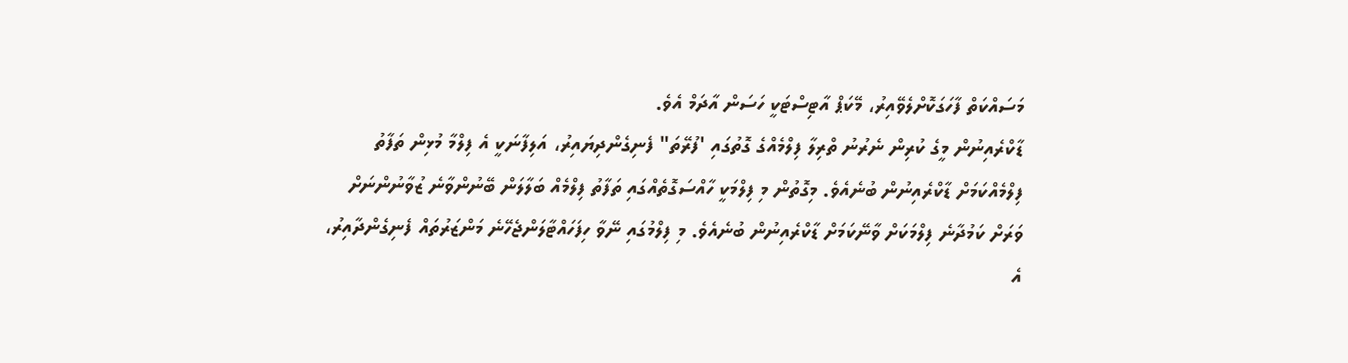މަސައްކަތް ފާހަގަކޮށްލެވޭއިރު، މޭކަޕް އާޓިސްޓަކީ ހަސަން އާދަމް އެވެ.
ޑާކްރެއިނުން މީގެ ކުރިން ނެރުނު ތްރިލާ ފިލްމެއްގެ ގޮތުގައި 'ފުރޭތަ" ފެނިގެންދިޔައިރު، އަލިފާނަކީ އެ ފިލްމާ މުޅިން ތަފާތު ފިލްމެއްކަމަށް ޑާކްރެއިނުން ބުނެއެވެ. މިގޮތުން މި ފިލްމަކީ ހާއްސަގޮތެއްގައި ތަފާތު ފިލްމެއް ބަލާލަން ބޭނުންވާނެ ޒުވާނުންނަށް ވަރަށް ކަމުދާނެ ފިލްމަކަށް ވާނޭކަމަށް ޑާކްރެއިނުން ބުނެއެވެ. މި ފިލްމުގައި ނޭވާ ހިފަހައްޓާލަންޖެހޭނެ މަންޒަރުތައް ފެނިގެންދާއިރު، އެ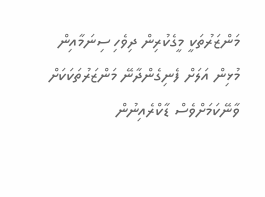މަންޒަރުތަކީ މީގެކުރިން ދިވެހި ސިނަމާއިން މުޅިން އަލަށް ފެނިގެންދާނޭ މަންޒަރުތަކަކަށް ވާނޭކަމަށްވެސް ޑާކްރެއިނުން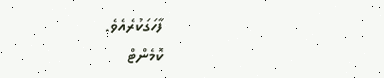ފާހަގަކުރެއެވެ.
ކޮމެންޓް